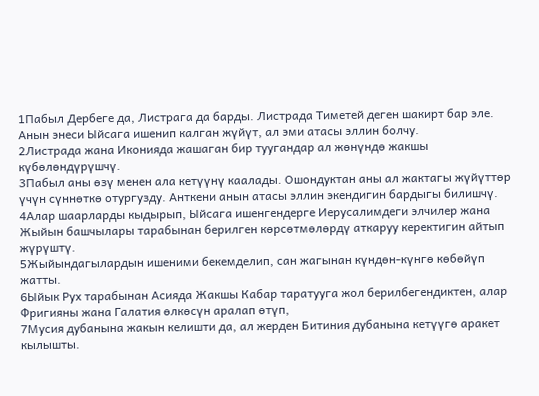1Пабыл Дербеге да, Листрага да барды. Листрада Тиметей деген шакирт бар эле. Анын энеси Ыйсага ишенип калган жүйүт, ал эми атасы эллин болчу.
2Листрада жана Иконияда жашаган бир туугандар ал жөнүндө жакшы күбөлөндүрүшчү.
3Пабыл аны өзү менен ала кетүүнү каалады. Ошондуктан аны ал жактагы жүйүттөр үчүн сүннөткө отургузду. Анткени анын атасы эллин экендигин бардыгы билишчү.
4Алар шаарларды кыдырып, Ыйсага ишенгендерге Иерусалимдеги элчилер жана Жыйын башчылары тарабынан берилген көрсөтмөлөрдү аткаруу керектигин айтып жүрүштү.
5Жыйындагылардын ишеними бекемделип, сан жагынан күндөн-күнгө көбөйүп жатты.
6Ыйык Рух тарабынан Асияда Жакшы Кабар таратууга жол берилбегендиктен, алар Фригияны жана Галатия өлкөсүн аралап өтүп,
7Мусия дубанына жакын келишти да, ал жерден Битиния дубанына кетүүгө аракет кылышты.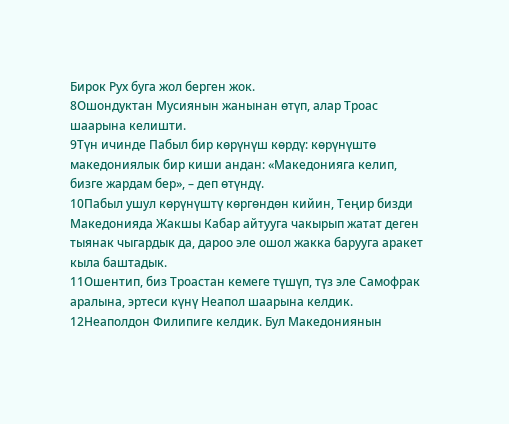Бирок Рух буга жол берген жок.
8Ошондуктан Мусиянын жанынан өтүп, алар Троас шаарына келишти.
9Түн ичинде Пабыл бир көрүнүш көрдү: көрүнүштө македониялык бир киши андан: «Македонияга келип, бизге жардам бер», – деп өтүндү.
10Пабыл ушул көрүнүштү көргөндөн кийин, Теңир бизди Македонияда Жакшы Кабар айтууга чакырып жатат деген тыянак чыгардык да, дароо эле ошол жакка барууга аракет кыла баштадык.
11Ошентип, биз Троастан кемеге түшүп, түз эле Самофрак аралына, эртеси күнү Неапол шаарына келдик.
12Неаполдон Филипиге келдик. Бул Македониянын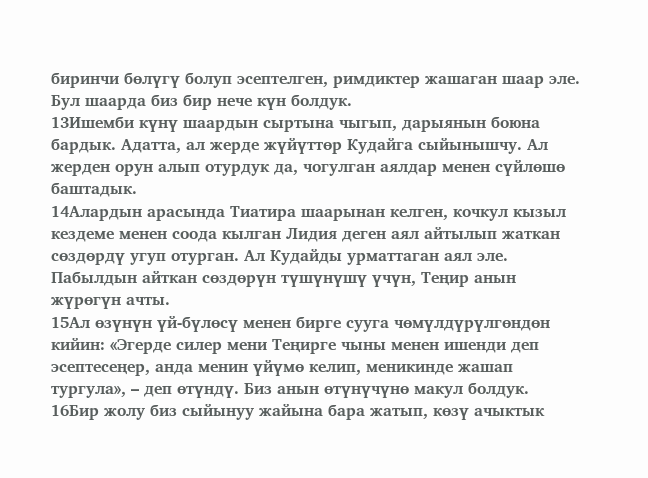биринчи бөлүгү болуп эсептелген, римдиктер жашаган шаар эле. Бул шаарда биз бир нече күн болдук.
13Ишемби күнү шаардын сыртына чыгып, дарыянын боюна бардык. Адатта, ал жерде жүйүттөр Кудайга сыйынышчу. Ал жерден орун алып отурдук да, чогулган аялдар менен сүйлөшө баштадык.
14Алардын арасында Тиатира шаарынан келген, кочкул кызыл кездеме менен соода кылган Лидия деген аял айтылып жаткан сөздөрдү угуп отурган. Ал Кудайды урматтаган аял эле. Пабылдын айткан сөздөрүн түшүнүшү үчүн, Теңир анын жүрөгүн ачты.
15Ал өзүнүн үй-бүлөсү менен бирге сууга чөмүлдүрүлгөндөн кийин: «Эгерде силер мени Теңирге чыны менен ишенди деп эсептесеңер, анда менин үйүмө келип, меникинде жашап тургула», – деп өтүндү. Биз анын өтүнүчүнө макул болдук.
16Бир жолу биз сыйынуу жайына бара жатып, көзү ачыктык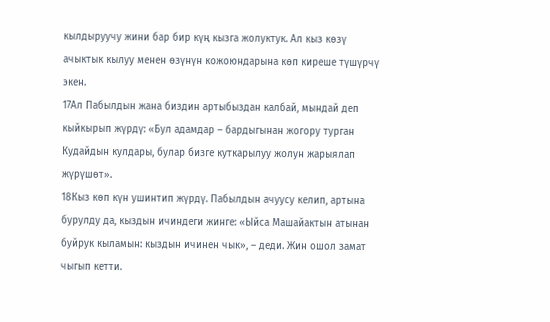кылдыруучу жини бар бир күң кызга жолуктук. Ал кыз көзү ачыктык кылуу менен өзүнүн кожоюндарына көп киреше түшүрчү экен.
17Ал Пабылдын жана биздин артыбыздан калбай, мындай деп кыйкырып жүрдү: «Бул адамдар – бардыгынан жогору турган Кудайдын кулдары, булар бизге куткарылуу жолун жарыялап жүрүшөт».
18Кыз көп күн ушинтип жүрдү. Пабылдын ачуусу келип, артына бурулду да, кыздын ичиндеги жинге: «Ыйса Машайактын атынан буйрук кыламын: кыздын ичинен чык», – деди. Жин ошол замат чыгып кетти.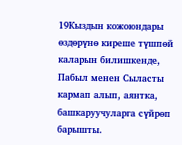19Кыздын кожоюндары өздөрүнө киреше түшпөй каларын билишкенде, Пабыл менен Сыласты кармап алып, аянтка, башкаруучуларга сүйрөп барышты.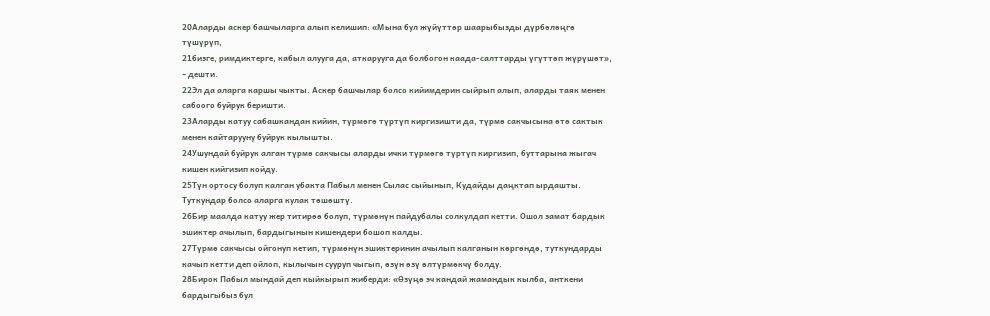20Аларды аскер башчыларга алып келишип: «Мына бул жүйүттөр шаарыбызды дүрбөлөңгө түшүрүп,
21бизге, римдиктерге, кабыл алууга да, аткарууга да болбогон каада-салттарды үгүттөп жүрүшөт», – дешти.
22Эл да аларга каршы чыкты. Аскер башчылар болсо кийимдерин сыйрып алып, аларды таяк менен сабоого буйрук беришти.
23Аларды катуу сабашкандан кийин, түрмөгө түртүп киргизишти да, түрмө сакчысына өтө сактык менен кайтарууну буйрук кылышты.
24Ушундай буйрук алган түрмө сакчысы аларды ички түрмөгө түртүп киргизип, буттарына жыгач кишен кийгизип койду.
25Түн ортосу болуп калган убакта Пабыл менен Сылас сыйынып, Кудайды даңктап ырдашты. Туткундар болсо аларга кулак төшөштү.
26Бир маалда катуу жер титирөө болуп, түрмөнүн пайдубалы солкулдап кетти. Ошол замат бардык эшиктер ачылып, бардыгынын кишендери бошоп калды.
27Түрмө сакчысы ойгонуп кетип, түрмөнүн эшиктеринин ачылып калганын көргөндө, туткундарды качып кетти деп ойлоп, кылычын сууруп чыгып, өзүн өзү өлтүрмөкчү болду.
28Бирок Пабыл мындай деп кыйкырып жиберди: «Өзүңө эч кандай жамандык кылба, анткени бардыгыбыз бул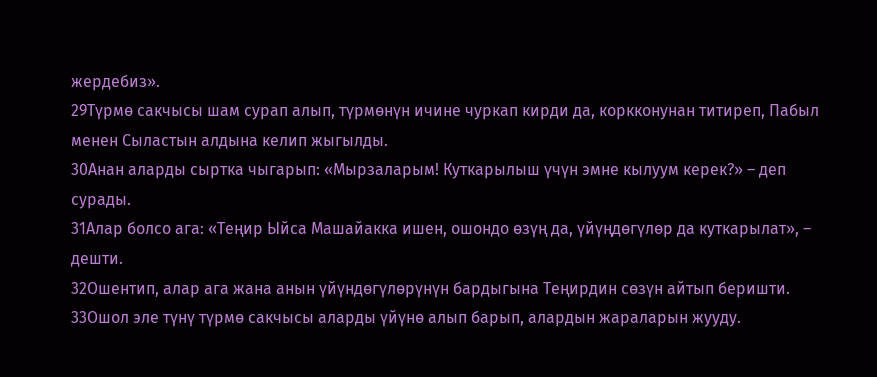жердебиз».
29Түрмө сакчысы шам сурап алып, түрмөнүн ичине чуркап кирди да, коркконунан титиреп, Пабыл менен Сыластын алдына келип жыгылды.
30Анан аларды сыртка чыгарып: «Мырзаларым! Куткарылыш үчүн эмне кылуум керек?» – деп сурады.
31Алар болсо ага: «Теңир Ыйса Машайакка ишен, ошондо өзүң да, үйүңдөгүлөр да куткарылат», – дешти.
32Ошентип, алар ага жана анын үйүндөгүлөрүнүн бардыгына Теңирдин сөзүн айтып беришти.
33Ошол эле түнү түрмө сакчысы аларды үйүнө алып барып, алардын жараларын жууду.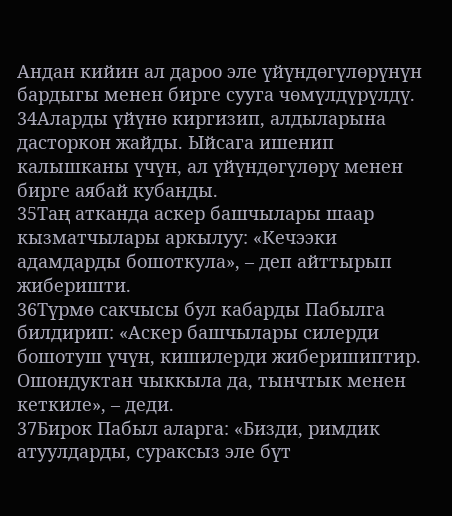Андан кийин ал дароо эле үйүндөгүлөрүнүн бардыгы менен бирге сууга чөмүлдүрүлдү.
34Аларды үйүнө киргизип, алдыларына дасторкон жайды. Ыйсага ишенип калышканы үчүн, ал үйүндөгүлөрү менен бирге аябай кубанды.
35Таң атканда аскер башчылары шаар кызматчылары аркылуу: «Кечээки адамдарды бошоткула», – деп айттырып жиберишти.
36Түрмө сакчысы бул кабарды Пабылга билдирип: «Аскер башчылары силерди бошотуш үчүн, кишилерди жиберишиптир. Ошондуктан чыккыла да, тынчтык менен кеткиле», – деди.
37Бирок Пабыл аларга: «Бизди, римдик атуулдарды, сураксыз эле бүт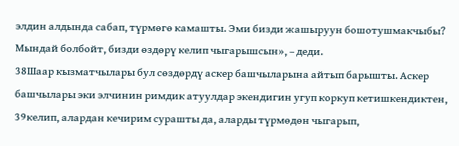элдин алдында сабап, түрмөгө камашты. Эми бизди жашыруун бошотушмакчыбы? Мындай болбойт, бизди өздөрү келип чыгарышсын», – деди.
38Шаар кызматчылары бул сөздөрдү аскер башчыларына айтып барышты. Аскер башчылары эки элчинин римдик атуулдар экендигин угуп коркуп кетишкендиктен,
39келип, алардан кечирим сурашты да, аларды түрмөдөн чыгарып,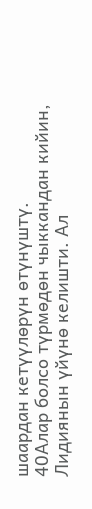шаардан кетүүлөрүн өтүнүштү.
40Алар болсо түрмөдөн чыккандан кийин, Лидиянын үйүнө келишти. Ал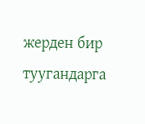жерден бир туугандарга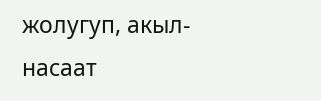жолугуп, акыл-насаат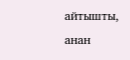айтышты, анан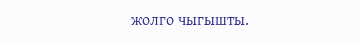жолго чыгышты.